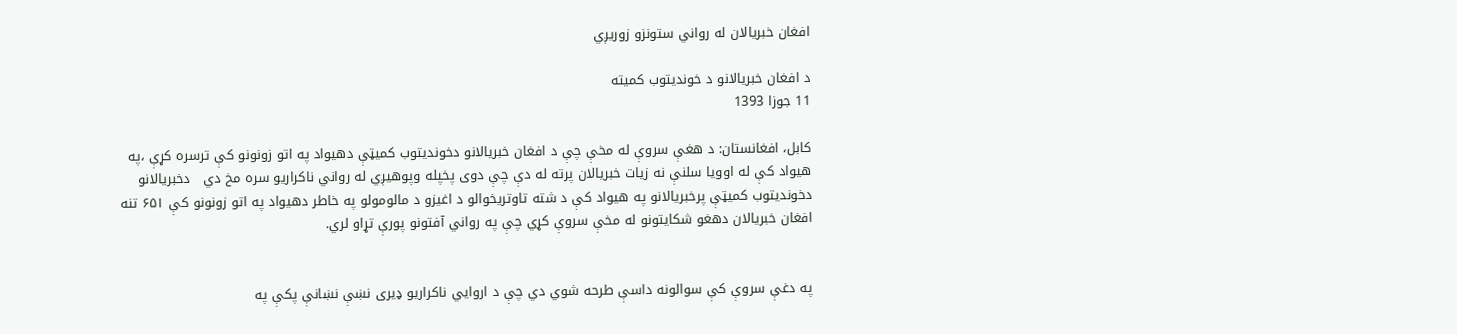افغان خبریالان له رواني ستونزو زوریږي

د افغان خبریالانو د خوندیتوب کمیته
11 جوزا 1393

کابل، افغانستان: د هغې سروې له مخې چې د افغان خبریالانو دخوندیتوب کمیټې دهیواد په اتو زونونو کې ترسره کړې ،په هیواد کې له اوویا سلنې نه زیات خبریالان پرته له دې چې دوی پخپله وپوهیږي له رواني ناکراریو سره مخ دي   دخبریالانو دخوندیتوب کمیټې پرخبریالانو په هیواد کې د شته تاوتریخوالو د اغیزو د مالومولو په خاطر دهیواد په اتو زونونو کې ۶۵۱ تنه افغان خبریالان دهغو شکایتونو له مخې سروې کړي چې په رواني آفتونو پورې تړاو لري.


په دغې سروې کې سوالونه داسې طرحه شوي دي چې د اروایي ناکراریو ډیری نښې نښانې پکې په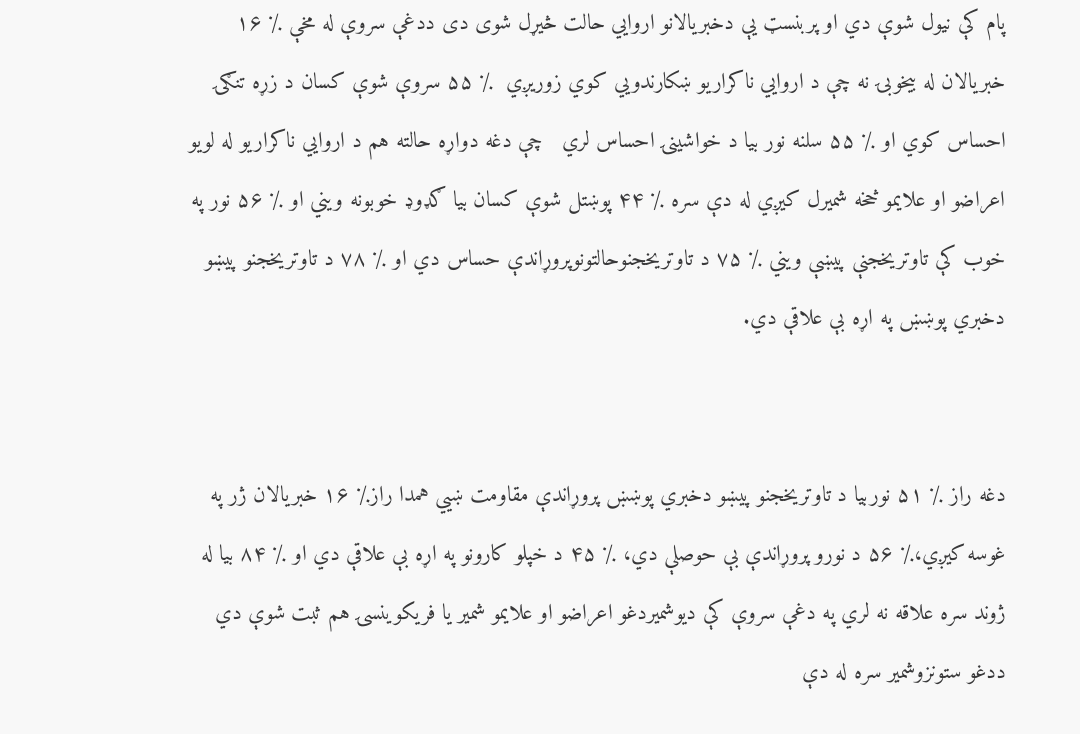پام کې نیول شوې دي او پربنسټ یې دخبریالانو اروایي حالت څیړل شوی دی ددغې سروې له مخې ٪ ۱۶ خبریالان له بیخوبۍ نه چې د اروایي ناکراریو ښکارندویي کوي زوریږي  ٪ ۵۵ سروې شوې کسان د زړه تنګۍ احساس کوي او ٪ ۵۵ سلنه نور بیا د خواشینۍ احساس لري   چې دغه دواړه حالته هم د اروایي ناکراریو له لویو اعراضو او علایمو څخه شمیرل کیږي له دې سره ٪ ۴۴ پوښتل شوې کسان بیا ګډوډ خوبونه ویني او ٪ ۵۶ نور په خوب کې تاوتریخجنې پیښې ویني ٪ ۷۵ د تاوتریخجنوحالتونوپروړاندې حساس دي او ٪ ۷۸ د تاوتریخجنو پیښو دخبري پوښښ په اړه بې علاقې دي.


دغه راز ٪ ۵۱ نوربیا د تاوتریخجنو پیښو دخبري پوښښ پروړاندې مقاومت ښیي همدا راز٪ ۱۶ خبریالان ژر په غوسه کیږي،٪ ۵۶ د نورو پروړاندې بې حوصلې دي، ٪ ۴۵ د خپلو کارونو په اړه بې علاقې دي او ٪ ۸۴ بیا له ژوند سره علاقه نه لري په دغې سروې کې دیوشمیردغو اعراضو او علایمو شمیر یا فریکوینسۍ هم ثبت شوې دي ددغو ستونزوشمیر سره له دې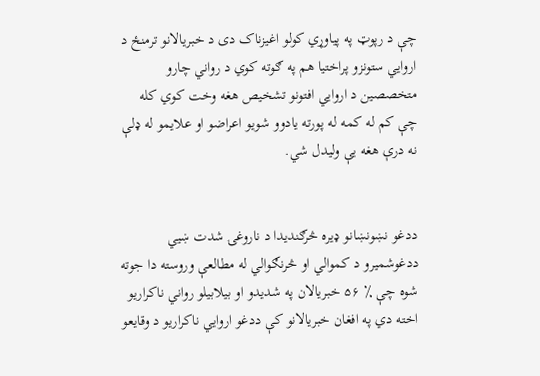چې د رپوټ په پیاوړي کولو اغیزناک دی د خبریالانو ترمنځ د اروایي ستونزو پراختیا هم په ګوته کوي د رواني چارو متخصصین د اروایي افتونو تشخیص هغه وخت کوي کله چې کم له کمه له پورته یادوو شویو اعراضو او علایمو له ډلې نه درې هغه یې ولیدل شي.


ددغو نښونښانو ډیره څرګندیدا د ناروغۍ شدت ښیي ددغوشمیرو د کموالي او څرنګوالي له مطالعې وروسته دا جوته شوه چې ٪ ۵۶ خبریالان په شدیدو او بیلابیلو رواني ناکراریو اخته دي په افغان خبریالانو کې ددغو اروایي ناکراریو د وقایعو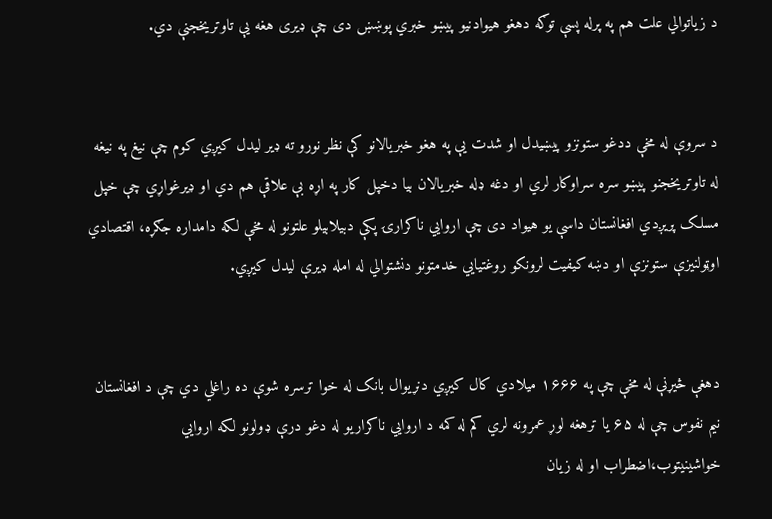د زیاتوالي علت هم په پرله پسې توګه دهغو هیوادنیو پیښو خبري پوښښ دی چې ډیری هغه یې تاوتریخجنې دي.


د سروې له مخې ددغو ستونزو پیښیدل او شدت یې په هغو خبریالانو کې نظر نورو ته ډیر لیدل کیږي کوم چې نیغ په نیغه له تاوتریخجنو پیښو سره سراوکار لري او دغه ډله خبریالان بیا دخپل کار په اړه بې علاقې هم دي او ډیرغواړي چې خپل مسلک پریږدي افغانستان داسې یو هیواد دی چې اروایي ناکرارۍ پکې دبیلابیلو علتونو له مخې لکه دامداره جګړه، اقتصادي اوټولنیزې ستونزې او دښه کیفیت لرونکو روغتیایي خدمتونو دنشتوالي له امله ډیرې لیدل کیږي.


دهغې څیړنې له مخې چې په ۱۶۶۶ میلادي کال کیږي دنړیوال بانک له خوا ترسره شوې ده راغلي دي چې د افغانستان نیم نفوس چې له ۶۵ یا ترهغه لوړ عمرونه لري کم له کمه د اروایي ناکراریو له دغو درې ډولونو لکه اروایي خواشینیتوب،اضطراب او له زیان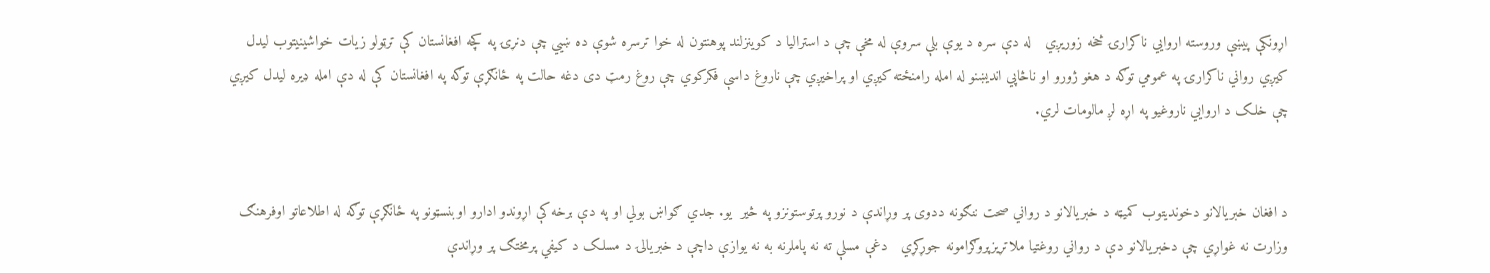اړونکې پیښې وروسته اروایي ناکرارۍ څخه زوریږي   له دې سره د یوې بلې سروې له مخې چې د استرالیا د کوینزلند پوهنتون له خوا ترسره شوې ده ښیي چې دنړۍ په کچه افغانستان کې ترټولو زیات خواشینیتوب لیدل کیږي رواني ناکرارۍ په عمومي توګه د هغو ژورو او ناڅاپي اندیښنو له امله رامنځته کیږي او پراخیږي چې ناروغ داسې فکرکوي چې روغ رمټ دی دغه حالت په ځانګړې توګه په افغانستان کې له دې امله ډیره لیدل کیږي چې خلک د اروایي ناروغیو په اړه لږ مالومات لري.


د افغان خبریالانو دخوندیتوب کمیټه د خبریالانو د رواني صحت ننګونه ددوی پر وړاندې د نورو پرتوستونزو په څیر  یو. جدي ګواښ بولي او په دې برخه کې اړوندو ادارو اوبنسټونو په ځانګړې توګه له اطلاعاتو اوفرهنګ وزارت نه غواړي چې دخبریالانو دې د رواني روغتیا ملاتړیزپروګرامونه جوړکړي   دغې مسلې ته نه پاملرنه به نه یوازې داچې د خبریالۍ د مسلک د کیفي پرمختګ پر وړاندې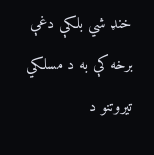خنډ شي بلکې دغې برخه کې به د مسلکي تیروتنو د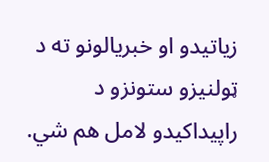زیاتیدو او خبریالونو ته د ټولنیزو ستونزو د راپیداکیدو لامل هم شي.